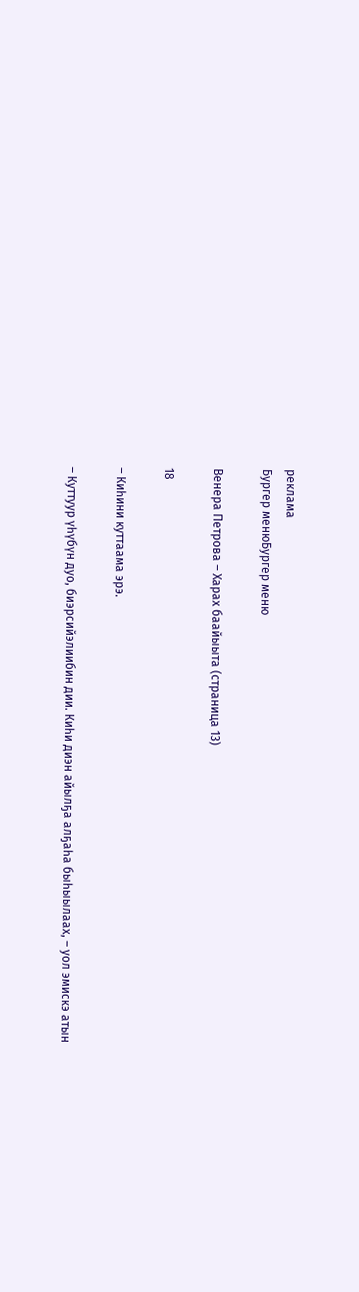реклама
Бургер менюБургер меню

Венера Петрова – Харах баайыыта (страница 13)

18

– Киһини куттаама эрэ.

– Куттуур үһүбүн дуо, биэрсийэлиибин дии. Киһи диэн айылҕа алҕаһа быһыылаах, – уол эмискэ атын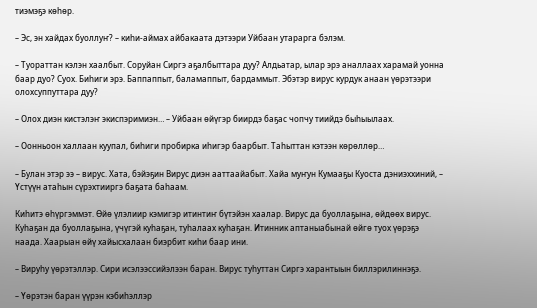тиэмэҕэ көһөр.

– Эс, эн хайдах буоллуҥ? – киһи-аймах айбакаата дэтээри Уйбаан утарарга бэлэм.

– Туораттан кэлэн хаалбыт. Соруйан Сиргэ аҕалбыттара дуу? Алдьатар, ылар эрэ аналлаах харамай уонна баар дуо? Суох. Биһиги эрэ. Баппаппыт, баламаппыт, бардаммыт. Эбэтэр вирус курдук анаан үөрэтээри олохсуппуттара дуу?

– Олох диэн кистэлэҥ экиспэримиэн… – Уйбаан өйүгэр биирдэ баҕас чопчу тиийдэ быһыылаах.

– Оонньоон халлаан куупал, биһиги пробирка иһигэр баарбыт. Таһыттан кэтээн көрөллөр…

– Булан этэр ээ – вирус. Хата, бэйэҕин Вирус диэн ааттаайабыт. Хайа муҥун Кумааҕы Куоста дэниэххиний, – Үстүүн атаһын сүрэхтииргэ баҕата баһаам.

Киһитэ өһүргэммэт. Өйө үлэлиир кэмигэр итинтиҥ бүтэйэн хаалар. Вирус да буоллаҕына, өйдөөх вирус. Куһаҕан да буоллаҕына, үчүгэй куһаҕан, туһалаах куһаҕан. Итинник аптаныабынай өйгө туох үөрэҕэ наада. Хаарыан өйү хайысхалаан биэрбит киһи баар ини.

– Вируһу үөрэтэллэр. Сири исэлээссийэлээн баран. Вирус туһуттан Сиргэ харантыын биллэрилиннэҕэ.

– Үөрэтэн баран үүрэн кэбиһэллэр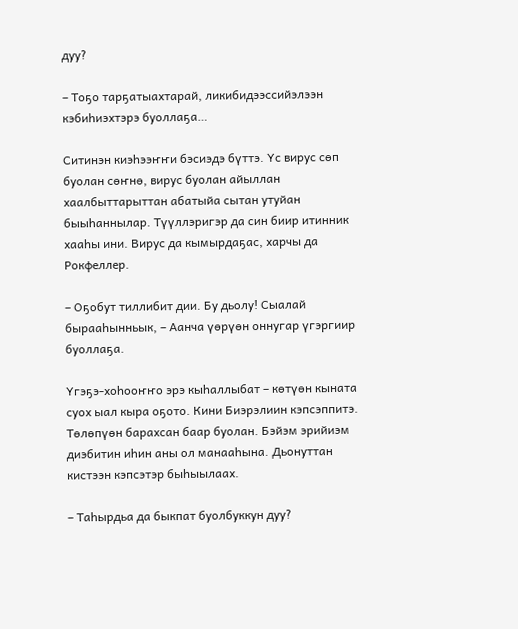дуу?

– Тоҕо тарҕатыахтарай, ликибидээссийэлээн кэбиһиэхтэрэ буоллаҕа…

Ситинэн киэһээҥҥи бэсиэдэ бүттэ. Үс вирус сөп буолан сөҥнө, вирус буолан айыллан хаалбыттарыттан абатыйа сытан утуйан быыһаннылар. Түүллэригэр да син биир итинник хааһы ини. Вирус да кымырдаҕас, харчы да Рокфеллер.

– Оҕобут тиллибит дии. Бу дьолу! Сыалай бырааһынньык, – Аанча үөрүөн оннугар үгэргиир буоллаҕа.

Үгэҕэ-хоһооҥҥо эрэ кыһаллыбат – көтүөн кыната суох ыал кыра оҕото. Кини Биэрэлиин кэпсэппитэ. Төлөпүөн барахсан баар буолан. Бэйэм эрийиэм диэбитин иһин аны ол манааһына. Дьонуттан кистээн кэпсэтэр быһыылаах.

– Таһырдьа да быкпат буолбуккун дуу?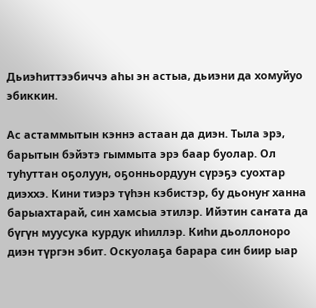Дьиэһиттээбиччэ аһы эн астыа, дьиэни да хомуйуо эбиккин.

Ас астаммытын кэннэ астаан да диэн. Тыла эрэ, барытын бэйэтэ гыммыта эрэ баар буолар. Ол туһуттан оҕолуун, оҕонньордуун сүрэҕэ суохтар диэххэ. Кини тиэрэ түһэн кэбистэр, бу дьонуҥ ханна барыахтарай, син хамсыа этилэр. Ийэтин саҥата да бүгүн муусука курдук иһиллэр. Киһи дьоллоноро диэн түргэн эбит. Оскуолаҕа барара син биир ыар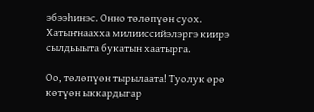эбээһинэс. Онно төлөпүөн суох. Хатыҥнаахха милииссийэлэргэ киирэ сылдьыыта букатын хаатырга.

Оо, төлөпүөн тырылаата! Туолук өрө көтүөн ыккардыгар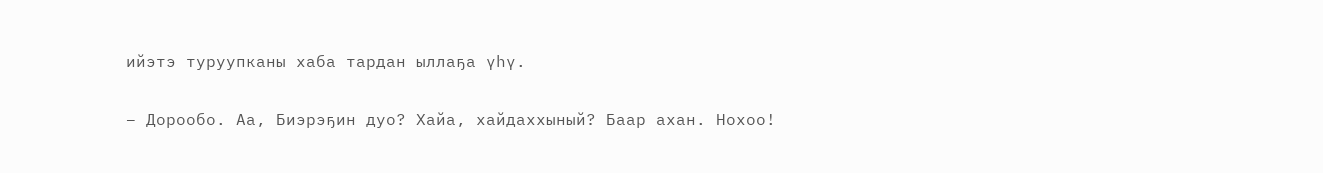ийэтэ туруупканы хаба тардан ыллаҕа үһү.

– Дорообо. Аа, Биэрэҕин дуо? Хайа, хайдаххыный? Баар ахан. Нохоо!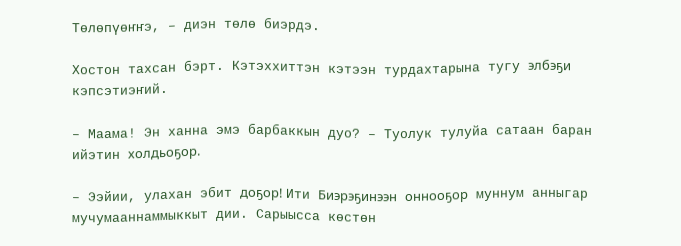Төлөпүөҥҥэ, – диэн төлө биэрдэ.

Хостон тахсан бэрт. Кэтэххиттэн кэтээн турдахтарына тугу элбэҕи кэпсэтиэҥий.

– Маама! Эн ханна эмэ барбаккын дуо? – Туолук тулуйа сатаан баран ийэтин холдьоҕор.

– Ээйии, улахан эбит доҕор! Ити Биэрэҕинээн оннооҕор муннум анныгар мучумааннаммыккыт дии. Сарыысса көстөн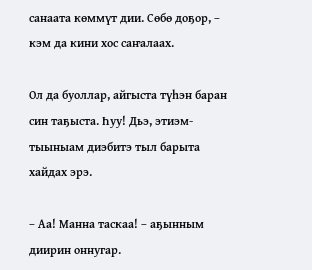санаата көммүт дии. Сөбө доҕор, – кэм да кини хос саҥалаах.

Ол да буоллар, айгыста түһэн баран син таҕыста. Һуу! Дьэ, этиэм-тыыныам диэбитэ тыл барыта хайдах эрэ.

– Аа! Манна таскаа! – аҕынным диирин оннугар.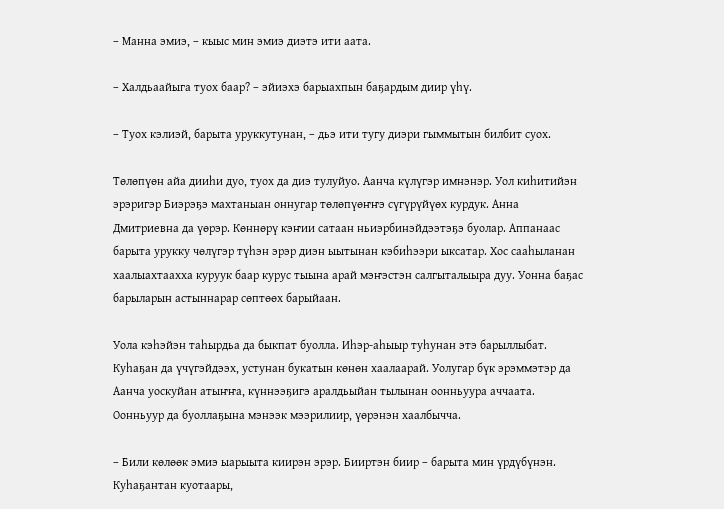– Манна эмиэ, – кыыс мин эмиэ диэтэ ити аата.

– Халдьаайыга туох баар? – эйиэхэ барыахпын баҕардым диир үһү.

– Туох кэлиэй, барыта уруккутунан, – дьэ ити тугу диэри гыммытын билбит суох.

Төлөпүөн айа дииһи дуо, туох да диэ тулуйуо. Аанча күлүгэр имнэнэр. Уол киһитийэн эрэригэр Биэрэҕэ махтаныан оннугар төлөпүөҥҥэ сүгүрүйүөх курдук. Анна Дмитриевна да үөрэр. Көннөрү кэҥии сатаан ньиэрбинэйдээтэҕэ буолар. Аппанаас барыта урукку чөлүгэр түһэн эрэр диэн ыытынан кэбиһээри ыксатар. Хос сааһыланан хаалыахтаахха куруук баар курус тыына арай мэҥэстэн салгыталыыра дуу. Уонна баҕас барыларын астыннарар сөптөөх барыйаан.

Уола кэһэйэн таһырдьа да быкпат буолла. Иһэр-аһыыр туһунан этэ барыллыбат. Куһаҕан да үчүгэйдээх, устунан букатын көнөн хаалаарай. Уолугар бүк эрэммэтэр да Аанча уоскуйан атыҥҥа, күннээҕигэ аралдьыйан тылынан оонньуура аччаата. Оонньуур да буоллаҕына мэнээк мээрилиир, үөрэнэн хаалбычча.

– Били көлөөк эмиэ ыарыыта киирэн эрэр. Бииртэн биир – барыта мин үрдүбүнэн. Куһаҕантан куотаары,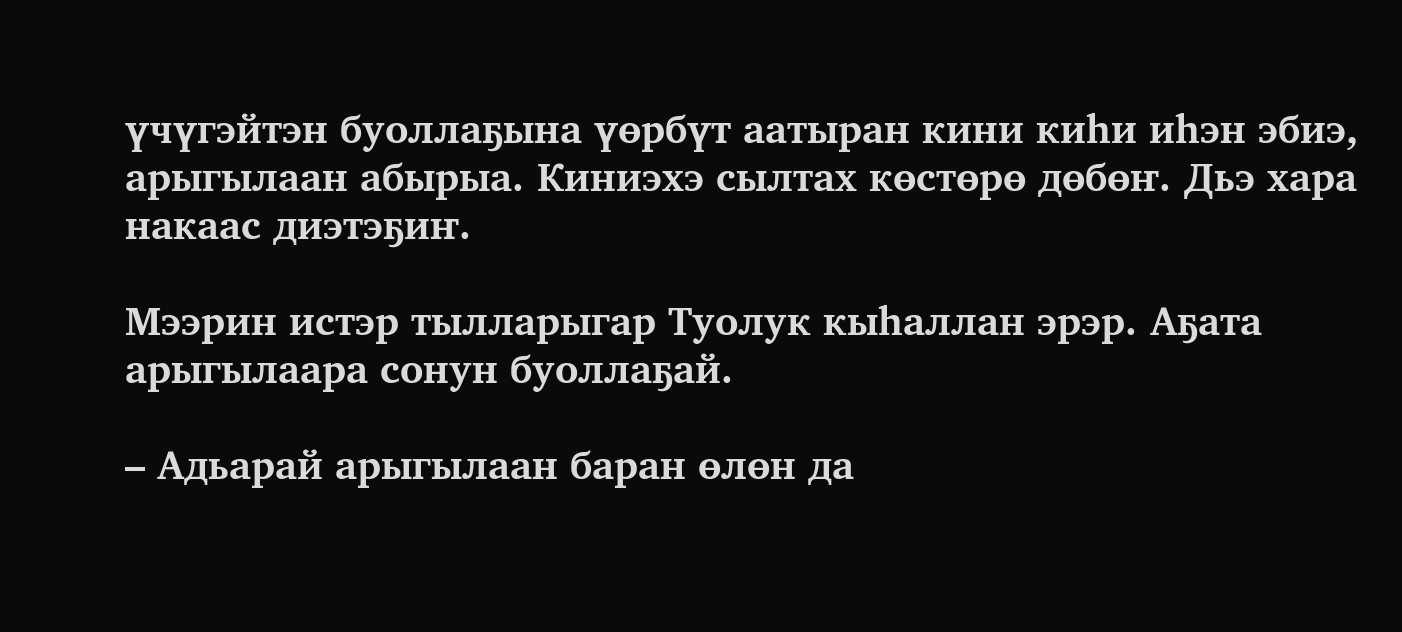үчүгэйтэн буоллаҕына үөрбүт аатыран кини киһи иһэн эбиэ, арыгылаан абырыа. Киниэхэ сылтах көстөрө дөбөҥ. Дьэ хара накаас диэтэҕиҥ.

Мээрин истэр тылларыгар Туолук кыһаллан эрэр. Аҕата арыгылаара сонун буоллаҕай.

– Адьарай арыгылаан баран өлөн да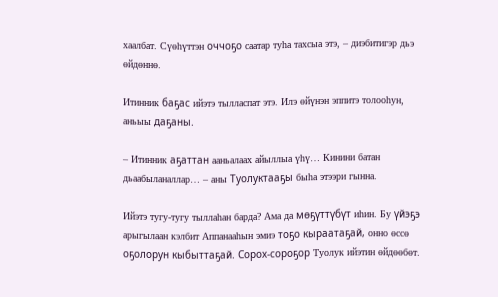хаалбат. Сүөһүттэн оччоҕо саатар туһа тахсыа этэ, – диэбитигэр дьэ өйдөннө.

Итинник баҕас ийэтэ тылласпат этэ. Илэ өйүнэн эппитэ толооһун, аньыы даҕаны.

– Итинник аҕаттан ааньалаах айыллыа үһү… Кинини батан дьаабыланаллар… – аны Туолуктааҕы быһа этээри гынна.

Ийэтэ тугу-тугу тыллаһан барда? Ама да мөҕүттүбүт иһин. Бу үйэҕэ арыгылаан кэлбит Аппанааһын эмиэ тоҕо кыраатаҕай, онно өссө оҕолорун кыбыттаҕай. Сорох-сороҕор Туолук ийэтин өйдөөбөт.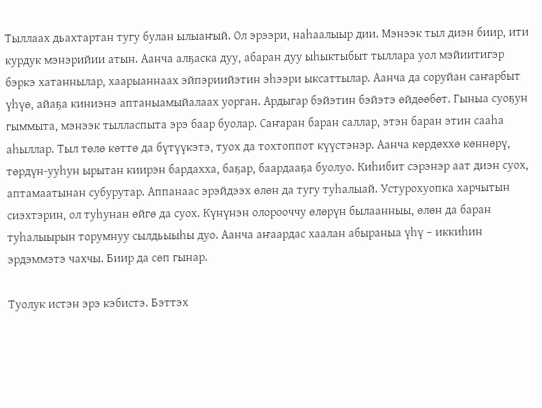Тыллаах дьахтартан тугу булан ылыаҥый. Ол эрээри, наһаалыыр дии. Мэнээк тыл диэн биир, ити курдук мэнэрийии атын. Аанча алҕаска дуу, абаран дуу ыһыктыбыт тыллара уол мэйиитигэр бэркэ хатаннылар, хаарыаннаах эйпэриийэтин эһээри ыксаттылар. Аанча да соруйан саҥарбыт үһүө, айаҕа киниэнэ аптаныамыйалаах уорган. Ардыгар бэйэтин бэйэтэ өйдөөбөт. Гыныа суоҕун гыммыта, мэнээк тылласпыта эрэ баар буолар. Саҥаран баран саллар, этэн баран этин сааһа аһыллар. Тыл төлө көттө да бүтүүкэтэ, туох да тохтоппот күүстэнэр. Аанча көрдөххө көннөрү, төрдүн-ууһун ырытан киирэн бардахха, баҕар, баардааҕа буолуо. Киһибит сэрэнэр аат диэн суох, аптамаатынан субурутар. Аппанаас эрэйдээх өлөн да тугу туһалыай. Устурохуопка харчытын сиэхтэрин, ол туһунан өйгө да суох. Күнүнэн олорооччу өлөрүн былаанныы, өлөн да баран туһалыырын торумнуу сылдьыыһы дуо. Аанча аҥаардас хаалан абыраныа үһү – иккиһин эрдэммэтэ чахчы. Биир да сөп гынар.

Туолук истэн эрэ кэбистэ. Бэттэх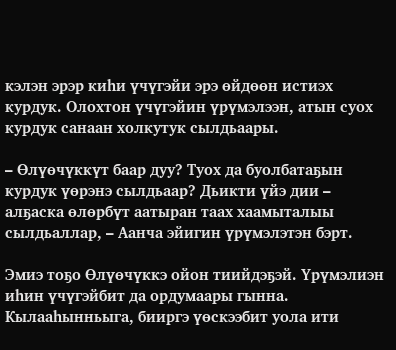кэлэн эрэр киһи үчүгэйи эрэ өйдөөн истиэх курдук. Олохтон үчүгэйин үрүмэлээн, атын суох курдук санаан холкутук сылдьаары.

– Өлүөчүккүт баар дуу? Туох да буолбатаҕын курдук үөрэнэ сылдьаар? Дьикти үйэ дии – алҕаска өлөрбүт аатыран таах хаамыталыы сылдьаллар, – Аанча эйигин үрүмэлэтэн бэрт.

Эмиэ тоҕо Өлүөчүккэ ойон тиийдэҕэй. Үрүмэлиэн иһин үчүгэйбит да ордумаары гынна. Кылааһынньыга, бииргэ үөскээбит уола ити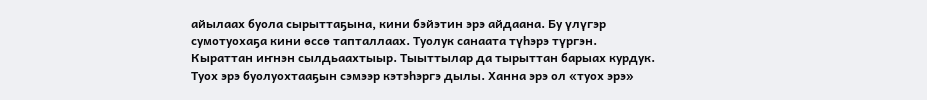айылаах буола сырыттаҕына, кини бэйэтин эрэ айдаана. Бу үлүгэр сумотуохаҕа кини өссө тапталлаах. Туолук санаата түһэрэ түргэн. Кыраттан иҥнэн сылдьаахтыыр. Тыыттылар да тырыттан барыах курдук. Туох эрэ буолуохтааҕын сэмээр кэтэһэргэ дылы. Ханна эрэ ол «туох эрэ»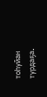тоһуйан турдаҕа.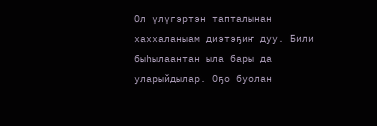Ол үлүгэртэн тапталынан хаххаланыам диэтэҕиҥ дуу. Били быһылаантан ыла бары да уларыйдылар. Оҕо буолан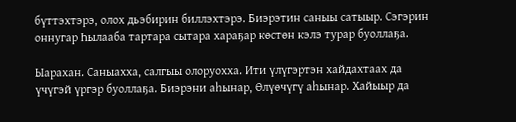бүттэхтэрэ, олох дьэбирин биллэхтэрэ. Биэрэтин саныы сатыыр. Сэгэрин оннугар Һылааба тартара сытара хараҕар көстөн кэлэ турар буоллаҕа.

Ыарахан. Саныахха, салгыы олоруохха. Ити үлүгэртэн хайдахтаах да үчүгэй үргэр буоллаҕа. Биэрэни аһынар, Өлүөчүгү аһынар. Хайыыр да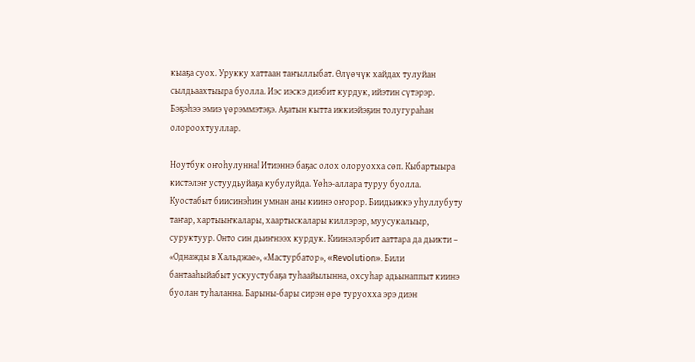кыаҕа суох. Урукку хаттаан таҥыллыбат. Өлүөчүк хайдах тулуйан сылдьаахтыыра буолла. Иэс иэскэ диэбит курдук, ийэтин сүтэрэр. Бэҕэһээ эмиэ үөрэммэтэҕэ. Аҕатын кытта иккиэйэҕин толугураһан олороохтууллар.

Ноутбук оҥоһулунна! Итиэннэ баҕас олох олоруохха сөп. Кыбартыыра кистэлэҥ устуудьуйаҕа кубулуйда. Үөһэ-аллара туруу буолла. Куостабыт биисинэһин умнан аны киинэ оҥорор. Биидьиккэ уһуллубуту таҥар, хартыыҥкалары, хаартыскалары киллэрэр, муусукалыыр, суруктуур. Онто син дьиҥнээх курдук. Киинэлэрбит ааттара да дьикти – «Однажды в Хальджае», «Мастурбатор», «Revolution». Били бантааһыйабыт ускуустубаҕа туһаайылынна, охсуһар адьынаппыт киинэ буолан туһаланна. Барыны-бары сирэн өрө туруохха эрэ диэн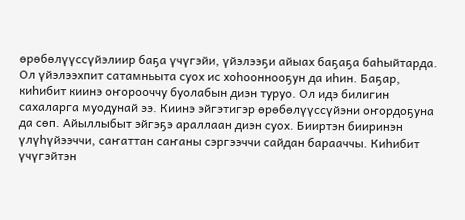өрөбөлүүссүйэлиир баҕа үчүгэйи, үйэлээҕи айыах баҕаҕа баһыйтарда. Ол үйэлээхпит сатамньыта суох ис хоһооннооҕун да иһин. Баҕар, киһибит киинэ оҥорооччу буолабын диэн туруо. Ол идэ билигин сахаларга муодунай ээ. Киинэ эйгэтигэр өрөбөлүүссүйэни оҥордоҕуна да сөп. Айыллыбыт эйгэҕэ араллаан диэн суох. Бииртэн бииринэн үлүһүйээччи, саҥаттан саҥаны сэргээччи сайдан барааччы. Киһибит үчүгэйтэн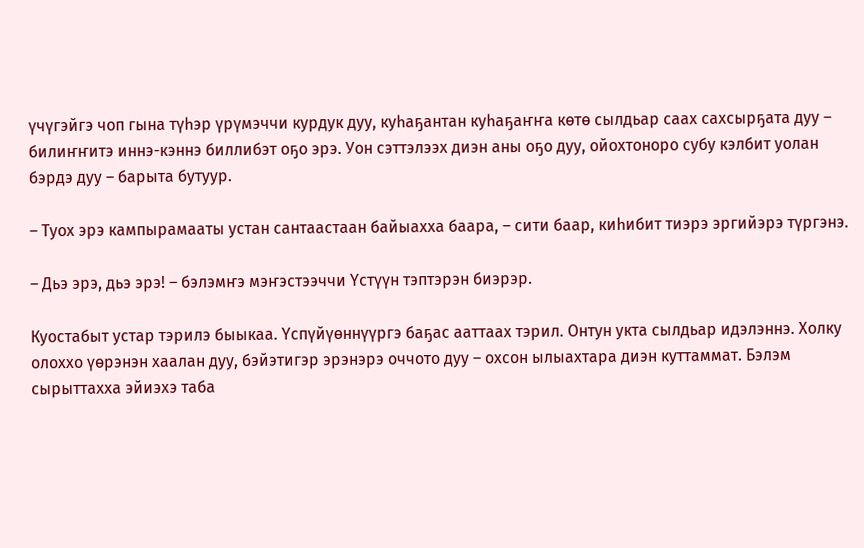үчүгэйгэ чоп гына түһэр үрүмэччи курдук дуу, куһаҕантан куһаҕаҥҥа көтө сылдьар саах сахсырҕата дуу – билиҥҥитэ иннэ-кэннэ биллибэт оҕо эрэ. Уон сэттэлээх диэн аны оҕо дуу, ойохтоноро субу кэлбит уолан бэрдэ дуу – барыта бутуур.

– Туох эрэ кампырамааты устан сантаастаан байыахха баара, – сити баар, киһибит тиэрэ эргийэрэ түргэнэ.

– Дьэ эрэ, дьэ эрэ! – бэлэмҥэ мэҥэстээччи Үстүүн тэптэрэн биэрэр.

Куостабыт устар тэрилэ быыкаа. Үспүйүөннүүргэ баҕас ааттаах тэрил. Онтун укта сылдьар идэлэннэ. Холку олоххо үөрэнэн хаалан дуу, бэйэтигэр эрэнэрэ оччото дуу – охсон ылыахтара диэн куттаммат. Бэлэм сырыттахха эйиэхэ таба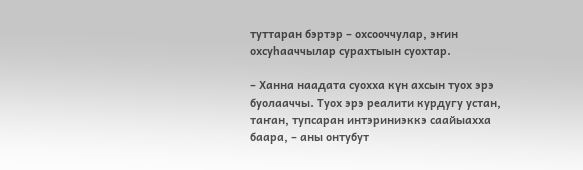туттаран бэртэр – охсооччулар, эҥин охсуһааччылар сурахтыын суохтар.

– Ханна наадата суохха күн ахсын туох эрэ буолааччы. Туох эрэ реалити курдугу устан, таҥан, тупсаран интэриниэккэ саайыахха баара, – аны онтубут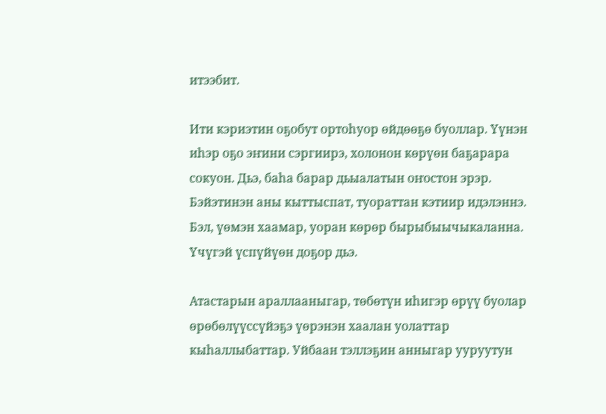итээбит.

Ити кэриэтин оҕобут ортоһуор өйдөөҕө буоллар. Үүнэн иһэр оҕо эҥини сэргиирэ, холонон көрүөн баҕарара сокуон. Дьэ, баһа барар дьыалатын оҥостон эрэр. Бэйэтинэн аны кыттыспат, туораттан кэтиир идэлэннэ. Бэл, үөмэн хаамар, уоран көрөр бырыбыычыкаланна. Үчүгэй үспүйүөн доҕор дьэ.

Атастарын араллааныгар, төбөтүн иһигэр өрүү буолар өрөбөлүүссүйэҕэ үөрэнэн хаалан уолаттар кыһаллыбаттар. Уйбаан тэллэҕин анныгар ууруутун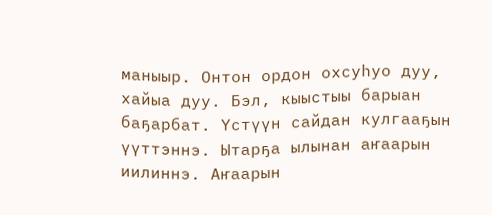маныыр. Онтон ордон охсуһуо дуу, хайыа дуу. Бэл, кыыстыы барыан баҕарбат. Үстүүн сайдан кулгааҕын үүттэннэ. Ытарҕа ылынан аҥаарын иилиннэ. Аҥаарын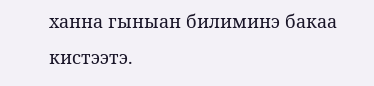ханна гыныан билиминэ бакаа кистээтэ.